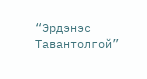“Эрдэнэс Тавантолгой”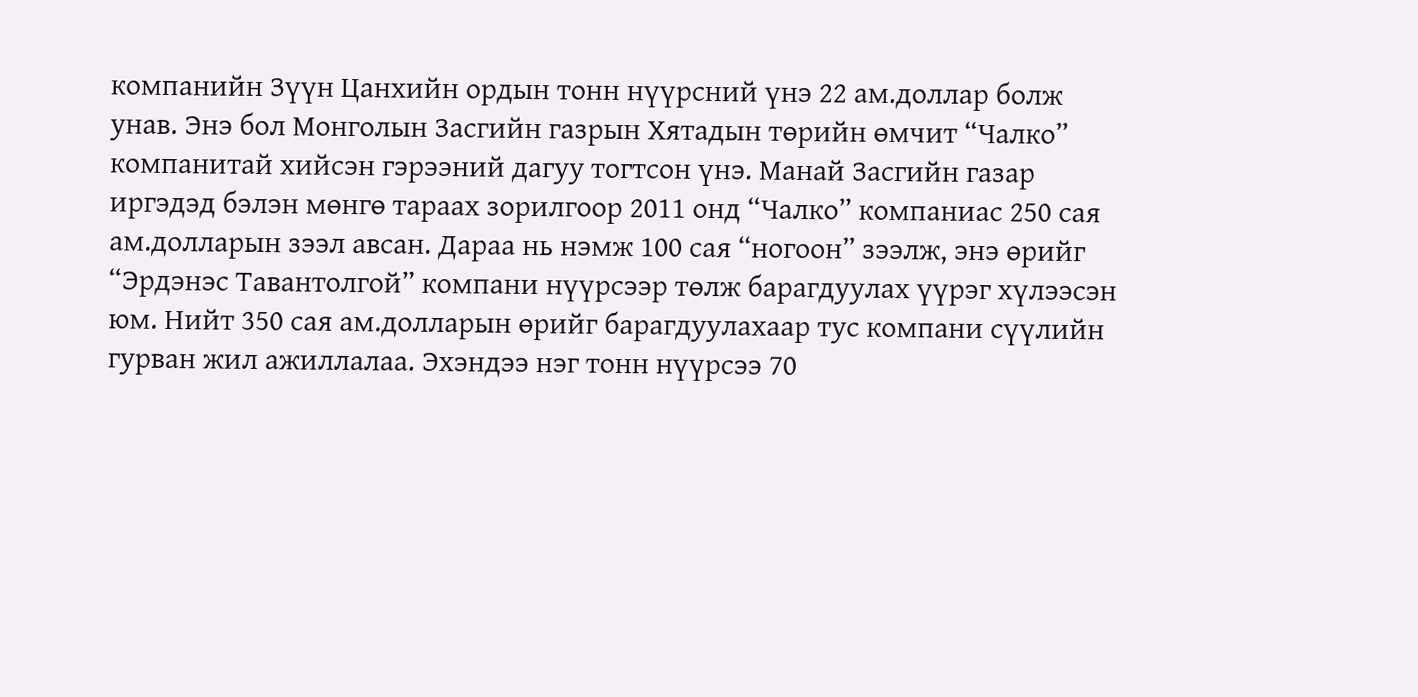компанийн Зүүн Цанхийн ордын тонн нүүрсний үнэ 22 ам.доллар болж унав. Энэ бол Монголын Засгийн газрын Хятадын төрийн өмчит “Чалко” компанитай хийсэн гэрээний дагуу тогтсон үнэ. Манай Засгийн газар иргэдэд бэлэн мөнгө тараах зорилгоор 2011 онд “Чалко” компаниас 250 сая ам.долларын зээл авсан. Дараа нь нэмж 100 сая “ногоон” зээлж, энэ өрийг “Эрдэнэс Тавантолгой” компани нүүрсээр төлж барагдуулах үүрэг хүлээсэн юм. Нийт 350 сая ам.долларын өрийг барагдуулахаар тус компани сүүлийн гурван жил ажиллалаа. Эхэндээ нэг тонн нүүрсээ 70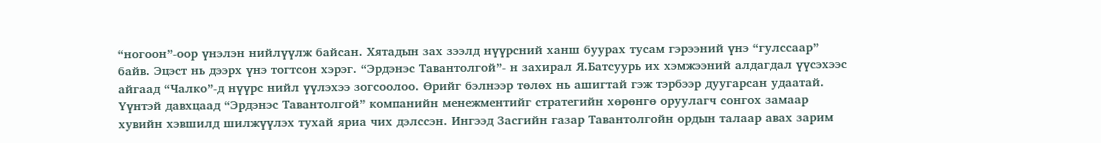“ногоон”-оор үнэлэн нийлүүлж байсан. Хятадын зах зээлд нүүрсний ханш буурах тусам гэрээний үнэ “гулссаар” байв. Эцэст нь дээрх үнэ тогтсон хэрэг. “Эрдэнэс Тавантолгой”- н захирал Я.Батсуурь их хэмжээний алдагдал үүсэхээс айгаад “Чалко”-д нүүрс нийл үүлэхээ зогсоолоо. Өрийг бэлнээр төлөх нь ашигтай гэж тэрбээр дуугарсан удаатай. Үүнтэй давхцаад “Эрдэнэс Тавантолгой” компанийн менежментийг стратегийн хөрөнгө оруулагч сонгох замаар хувийн хэвшилд шилжүүлэх тухай яриа чих дэлссэн. Ингээд Засгийн газар Тавантолгойн ордын талаар авах зарим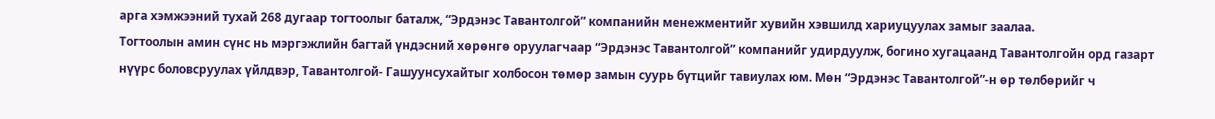арга хэмжээний тухай 268 дугаар тогтоолыг баталж, “Эрдэнэс Тавантолгой” компанийн менежментийг хувийн хэвшилд хариуцуулах замыг заалаа.
Тогтоолын амин сүнс нь мэргэжлийн багтай үндэсний хөрөнгө оруулагчаар “Эрдэнэс Тавантолгой” компанийг удирдуулж, богино хугацаанд Тавантолгойн орд газарт нүүрс боловсруулах үйлдвэр, Тавантолгой- Гашуунсухайтыг холбосон төмөр замын суурь бүтцийг тавиулах юм. Мөн “Эрдэнэс Тавантолгой”-н өр төлбөрийг ч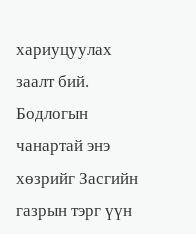хариуцуулах заалт бий. Бодлогын чанартай энэ хөзрийг Засгийн газрын тэрг үүн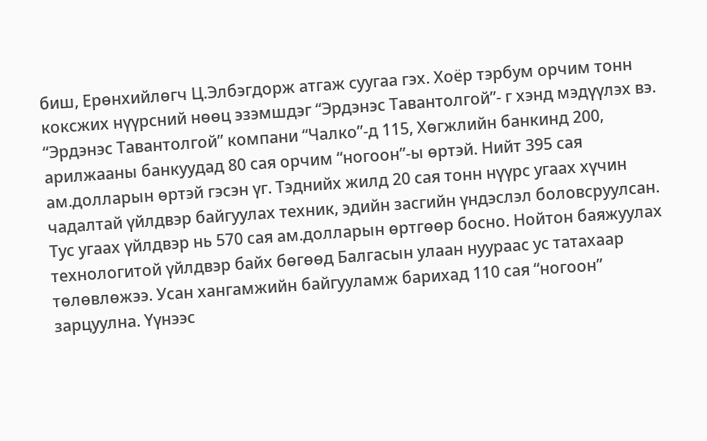биш, Ерөнхийлөгч Ц.Элбэгдорж атгаж суугаа гэх. Хоёр тэрбум орчим тонн коксжих нүүрсний нөөц эзэмшдэг “Эрдэнэс Тавантолгой”- г хэнд мэдүүлэх вэ. “Эрдэнэс Тавантолгой” компани “Чалко”-д 115, Хөгжлийн банкинд 200, арилжааны банкуудад 80 сая орчим “ногоон”-ы өртэй. Нийт 395 сая ам.долларын өртэй гэсэн үг. Тэднийх жилд 20 сая тонн нүүрс угаах хүчин чадалтай үйлдвэр байгуулах техник, эдийн засгийн үндэслэл боловсруулсан. Тус угаах үйлдвэр нь 570 сая ам.долларын өртгөөр босно. Нойтон баяжуулах технологитой үйлдвэр байх бөгөөд Балгасын улаан нуураас ус татахаар төлөвлөжээ. Усан хангамжийн байгууламж барихад 110 сая “ногоон” зарцуулна. Үүнээс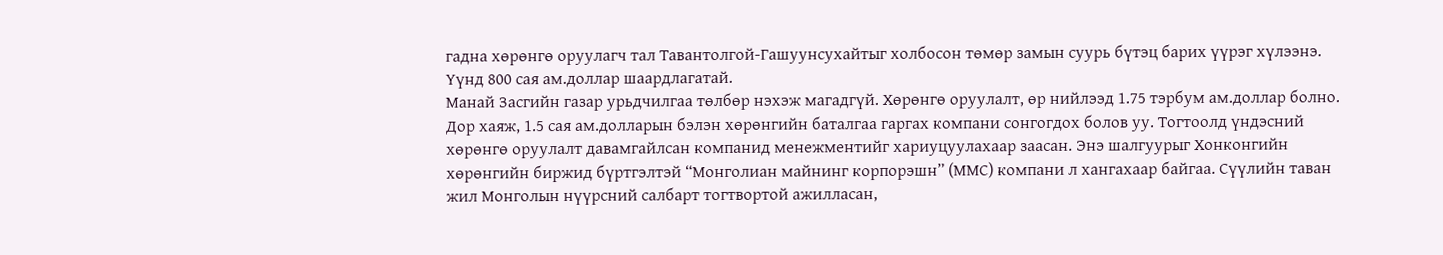гадна хөрөнгө оруулагч тал Тавантолгой-Гашуунсухайтыг холбосон төмөр замын суурь бүтэц барих үүрэг хүлээнэ. Үүнд 800 сая ам.доллар шаардлагатай.
Манай Засгийн газар урьдчилгаа төлбөр нэхэж магадгүй. Хөрөнгө оруулалт, өр нийлээд 1.75 тэрбум ам.доллар болно. Дор хаяж, 1.5 сая ам.долларын бэлэн хөрөнгийн баталгаа гаргах компани сонгогдох болов уу. Тогтоолд үндэсний хөрөнгө оруулалт давамгайлсан компанид менежментийг хариуцуулахаар заасан. Энэ шалгуурыг Хонконгийн хөрөнгийн биржид бүртгэлтэй “Монголиан майнинг корпорэшн” (ММС) компани л хангахаар байгаа. Сүүлийн таван жил Монголын нүүрсний салбарт тогтвортой ажилласан,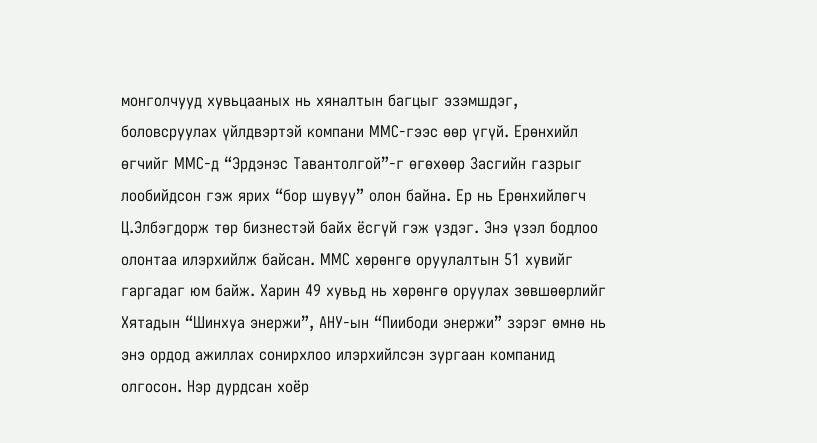монголчууд хувьцааных нь хяналтын багцыг эзэмшдэг, боловсруулах үйлдвэртэй компани МMC-гээс өөр үгүй. Ерөнхийл өгчийг ММС-д “Эрдэнэс Тавантолгой”-г өгөхөөр Засгийн газрыг лообийдсон гэж ярих “бор шувуу” олон байна. Ер нь Ерөнхийлөгч Ц.Элбэгдорж төр бизнестэй байх ёсгүй гэж үздэг. Энэ үзэл бодлоо олонтаа илэрхийлж байсан. ММС хөрөнгө оруулалтын 51 хувийг гаргадаг юм байж. Харин 49 хувьд нь хөрөнгө оруулах зөвшөөрлийг Хятадын “Шинхуа энержи”, АНУ-ын “Пиибоди энержи” зэрэг өмнө нь энэ ордод ажиллах сонирхлоо илэрхийлсэн зургаан компанид олгосон. Нэр дурдсан хоёр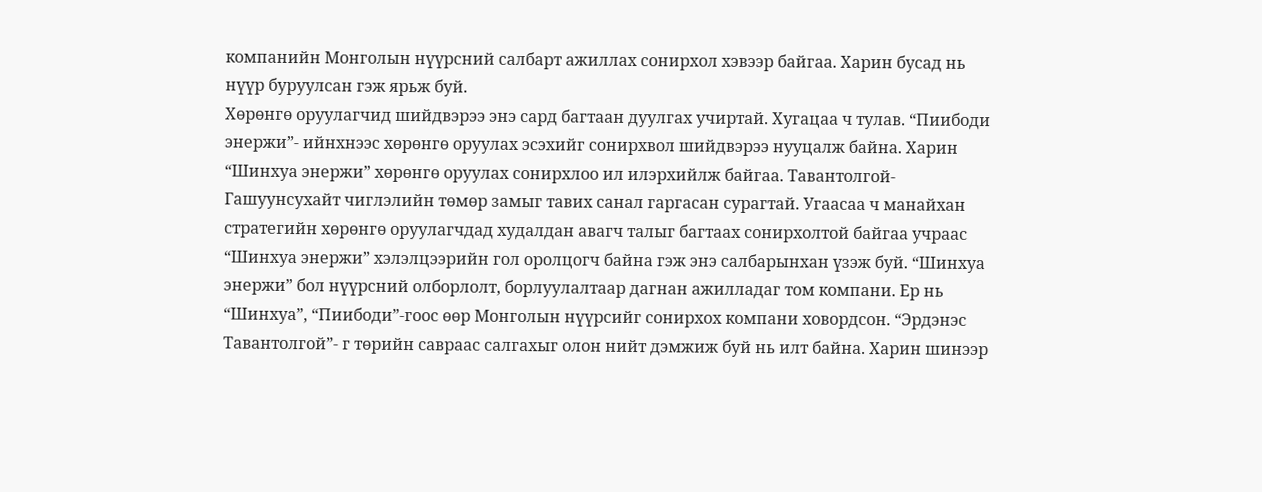компанийн Монголын нүүрсний салбарт ажиллах сонирхол хэвээр байгаа. Харин бусад нь нүүр буруулсан гэж ярьж буй.
Хөрөнгө оруулагчид шийдвэрээ энэ сард багтаан дуулгах учиртай. Хугацаа ч тулав. “Пиибоди энержи”- ийнхнээс хөрөнгө оруулах эсэхийг сонирхвол шийдвэрээ нууцалж байна. Харин “Шинхуа энержи” хөрөнгө оруулах сонирхлоо ил илэрхийлж байгаа. Тавантолгой- Гашуунсухайт чиглэлийн төмөр замыг тавих санал гаргасан сурагтай. Угаасаа ч манайхан стратегийн хөрөнгө оруулагчдад худалдан авагч талыг багтаах сонирхолтой байгаа учраас “Шинхуа энержи” хэлэлцээрийн гол оролцогч байна гэж энэ салбарынхан үзэж буй. “Шинхуа энержи” бол нүүрсний олборлолт, борлуулалтаар дагнан ажилладаг том компани. Ер нь “Шинхуа”, “Пиибоди”-гоос өөр Монголын нүүрсийг сонирхох компани ховордсон. “Эрдэнэс Тавантолгой”- г төрийн савраас салгахыг олон нийт дэмжиж буй нь илт байна. Харин шинээр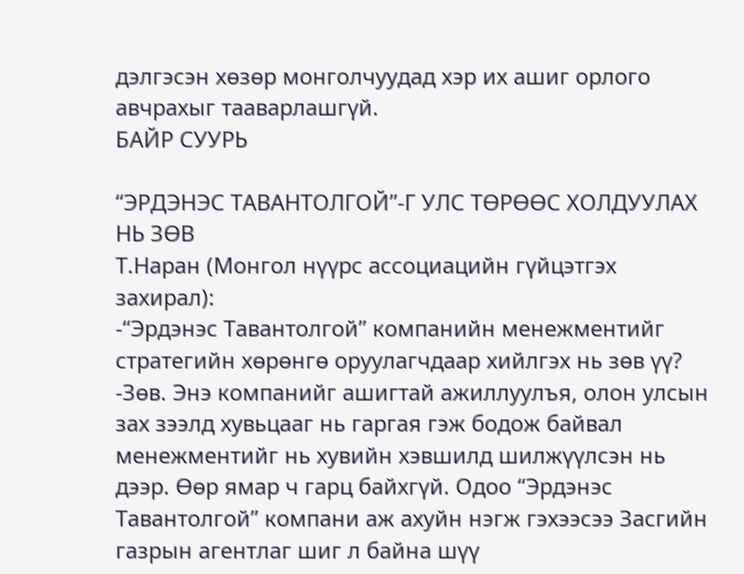дэлгэсэн хөзөр монголчуудад хэр их ашиг орлого авчрахыг тааварлашгүй.
БАЙР СУУРЬ

“ЭРДЭНЭС ТАВАНТОЛГОЙ”-Г УЛС ТӨРӨӨС ХОЛДУУЛАХ НЬ ЗӨВ
Т.Наран (Монгол нүүрс ассоциацийн гүйцэтгэх захирал):
-“Эрдэнэс Тавантолгой” компанийн менежментийг стратегийн хөрөнгө оруулагчдаар хийлгэх нь зөв үү?
-Зөв. Энэ компанийг ашигтай ажиллуулъя, олон улсын зах зээлд хувьцааг нь гаргая гэж бодож байвал менежментийг нь хувийн хэвшилд шилжүүлсэн нь дээр. Өөр ямар ч гарц байхгүй. Одоо “Эрдэнэс Тавантолгой” компани аж ахуйн нэгж гэхээсээ Засгийн газрын агентлаг шиг л байна шүү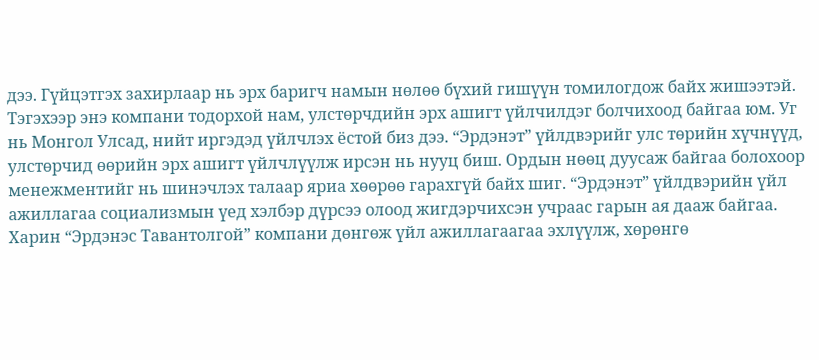дээ. Гүйцэтгэх захирлаар нь эрх баригч намын нөлөө бүхий гишүүн томилогдож байх жишээтэй. Тэгэхээр энэ компани тодорхой нам, улстөрчдийн эрх ашигт үйлчилдэг болчихоод байгаа юм. Уг нь Монгол Улсад, нийт иргэдэд үйлчлэх ёстой биз дээ. “Эрдэнэт” үйлдвэрийг улс төрийн хүчнүүд, улстөрчид өөрийн эрх ашигт үйлчлүүлж ирсэн нь нууц биш. Ордын нөөц дуусаж байгаа болохоор менежментийг нь шинэчлэх талаар яриа хөөрөө гарахгүй байх шиг. “Эрдэнэт” үйлдвэрийн үйл ажиллагаа социализмын үед хэлбэр дүрсээ олоод жигдэрчихсэн учраас гарын ая дааж байгаа. Харин “Эрдэнэс Тавантолгой” компани дөнгөж үйл ажиллагаагаа эхлүүлж, хөрөнгө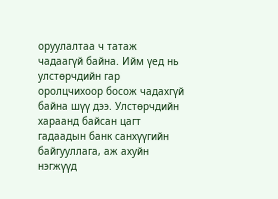оруулалтаа ч татаж чадаагүй байна. Ийм үед нь улстөрчдийн гар оролцчихоор босож чадахгүй байна шүү дээ. Улстөрчдийн хараанд байсан цагт гадаадын банк санхүүгийн байгууллага, аж ахуйн нэгжүүд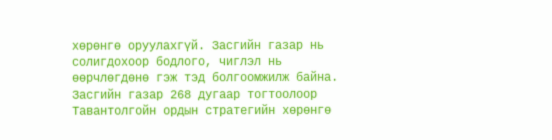хөрөнгө оруулахгүй. Засгийн газар нь солигдохоор бодлого, чиглэл нь өөрчлөгдөнө гэж тэд болгоомжилж байна. Засгийн газар 268 дугаар тогтоолоор Тавантолгойн ордын стратегийн хөрөнгө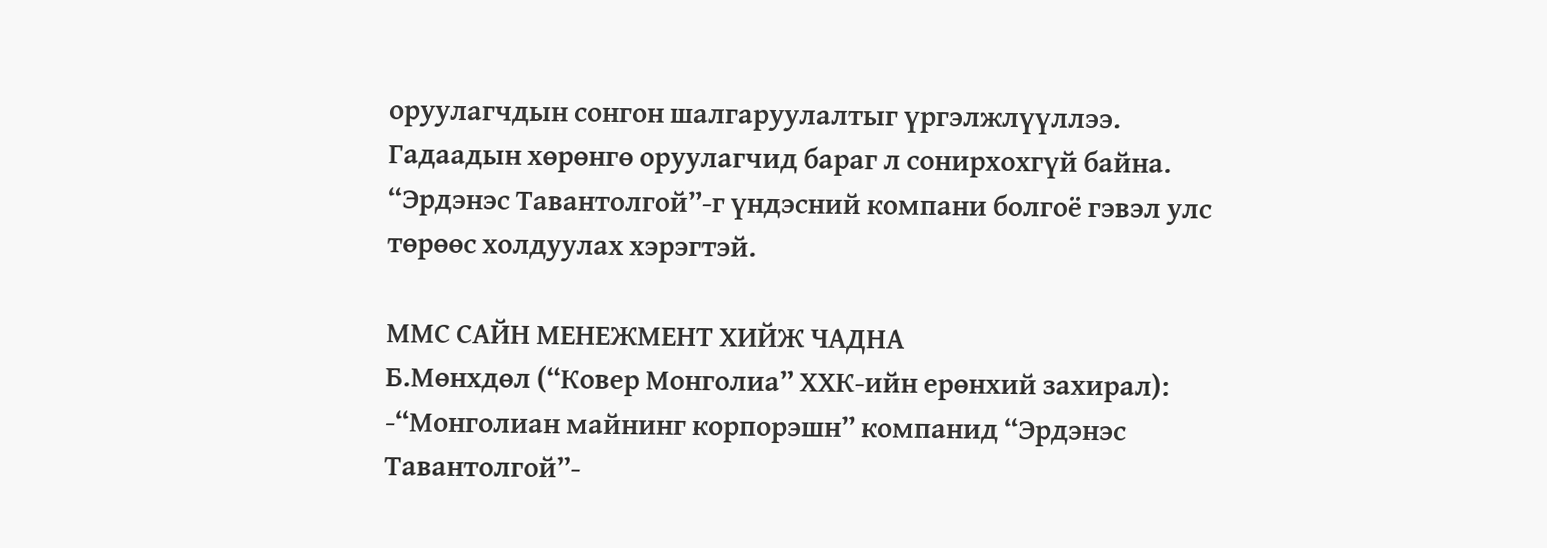оруулагчдын сонгон шалгаруулалтыг үргэлжлүүллээ. Гадаадын хөрөнгө оруулагчид бараг л сонирхохгүй байна. “Эрдэнэс Тавантолгой”-г үндэсний компани болгоё гэвэл улс төрөөс холдуулах хэрэгтэй.

ММC САЙН МЕНЕЖМЕНТ ХИЙЖ ЧАДНА
Б.Мөнхдөл (“Ковер Монголиа” ХХК-ийн ерөнхий захирал):
-“Монголиан майнинг корпорэшн” компанид “Эрдэнэс Тавантолгой”-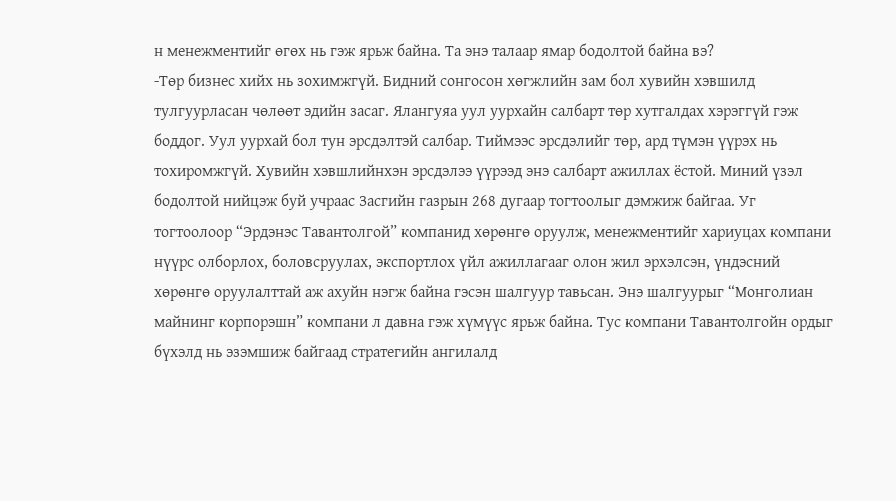н менежментийг өгөх нь гэж ярьж байна. Та энэ талаар ямар бодолтой байна вэ?
-Төр бизнес хийх нь зохимжгүй. Бидний сонгосон хөгжлийн зам бол хувийн хэвшилд тулгуурласан чөлөөт эдийн засаг. Ялангуяа уул уурхайн салбарт төр хутгалдах хэрэггүй гэж боддог. Уул уурхай бол тун эрсдэлтэй салбар. Тиймээс эрсдэлийг төр, ард түмэн үүрэх нь тохиромжгүй. Хувийн хэвшлийнхэн эрсдэлээ үүрээд энэ салбарт ажиллах ёстой. Миний үзэл бодолтой нийцэж буй учраас Засгийн газрын 268 дугаар тогтоолыг дэмжиж байгаа. Уг тогтоолоор “Эрдэнэс Тавантолгой” компанид хөрөнгө оруулж, менежментийг хариуцах компани нүүрс олборлох, боловсруулах, экспортлох үйл ажиллагааг олон жил эрхэлсэн, үндэсний хөрөнгө оруулалттай аж ахуйн нэгж байна гэсэн шалгуур тавьсан. Энэ шалгуурыг “Монголиан майнинг корпорэшн” компани л давна гэж хүмүүс ярьж байна. Тус компани Тавантолгойн ордыг бүхэлд нь эзэмшиж байгаад стратегийн ангилалд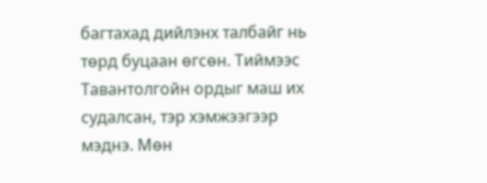багтахад дийлэнх талбайг нь төрд буцаан өгсөн. Тиймээс Тавантолгойн ордыг маш их судалсан, тэр хэмжээгээр мэднэ. Мөн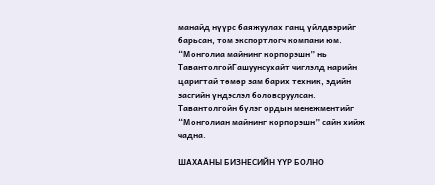манайд нүүрс баяжуулах ганц үйлдвэрийг барьсан, том экспортлогч компани юм. “Монголиа майнинг корпорэшн” нь ТавантолгойГашуунсухайт чиглэлд нарийн царигтай төмөр зам барих техник, эдийн засгийн үндэслэл боловсруулсан. Тавантолгойн бүлэг ордын менежментийг “Монголиан майнинг корпорэшн” сайн хийж чадна.

ШАХААНЫ БИЗНЕСИЙН ҮҮР БОЛНО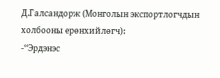Д.Галсандорж (Монголын экспортлогчдын холбооны ерөнхийлөгч):
-“Эрдэнэс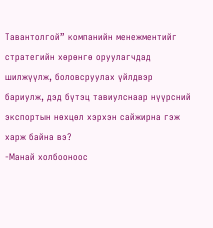Тавантолгой” компанийн менежментийг стратегийн хөрөнгө оруулагчдад шилжүүлж, боловсруулах үйлдвэр бариулж, дэд бүтэц тавиулснаар нүүрсний экспортын нөхцөл хэрхэн сайжирна гэж харж байна вэ?
-Манай холбооноос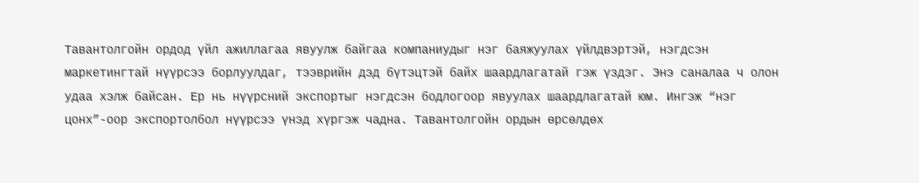Тавантолгойн ордод үйл ажиллагаа явуулж байгаа компаниудыг нэг баяжуулах үйлдвэртэй, нэгдсэн маркетингтай нүүрсээ борлуулдаг, тээврийн дэд бүтэцтэй байх шаардлагатай гэж үздэг. Энэ саналаа ч олон удаа хэлж байсан. Ер нь нүүрсний экспортыг нэгдсэн бодлогоор явуулах шаардлагатай юм. Ингэж “нэг цонх”-оор экспортолбол нүүрсээ үнэд хүргэж чадна. Тавантолгойн ордын өрсөлдөх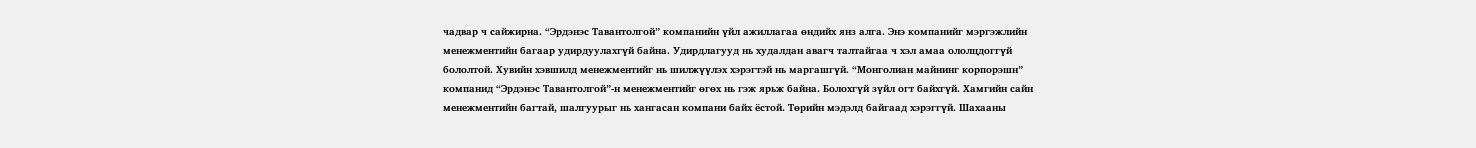чадвар ч сайжирна. “Эрдэнэс Тавантолгой” компанийн үйл ажиллагаа өндийх янз алга. Энэ компанийг мэргэжлийн менежментийн багаар удирдуулахгүй байна. Удирдлагууд нь худалдан авагч талтайгаа ч хэл амаа ололцдоггүй бололтой. Хувийн хэвшилд менежментийг нь шилжүүлэх хэрэгтэй нь маргашгүй. “Монголиан майнинг корпорэшн” компанид “Эрдэнэс Тавантолгой”-н менежментийг өгөх нь гэж ярьж байна. Болохгүй зүйл огт байхгүй. Хамгийн сайн менежментийн багтай, шалгуурыг нь хангасан компани байх ёстой. Төрийн мэдэлд байгаад хэрэггүй. Шахааны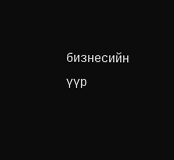бизнесийн үүр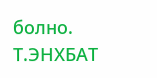болно.
Т.ЭНХБАТ